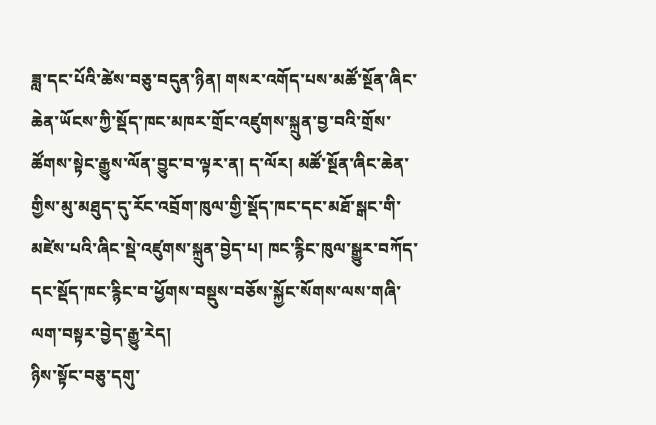ཟླ་དང་པོའི་ཚེས་བཅུ་བདུན་ཉིན། གསར་འགོད་པས་མཚོ་སྔོན་ཞིང་ཆེན་ཡོངས་ཀྱི་སྡོད་ཁང་མཁར་གྲོང་འཛུགས་སྐྲུན་བྱ་བའི་གྲོས་ཚོགས་སྟེང་རྒྱུས་ལོན་བྱུང་བ་ལྟར་ན། ད་ལོར། མཚོ་སྔོན་ཞིང་ཆེན་གྱིས་མུ་མཐུད་དུ་རོང་འབྲོག་ཁུལ་གྱི་སྡོད་ཁང་དང་མཐོ་སྒང་གི་མཛེས་པའི་ཞིང་སྡེ་འཛུགས་སྐྲུན་བྱེད་པ། ཁང་རྙིང་ཁུལ་སྒྱུར་བཀོད་དང་སྡོད་ཁང་རྙིང་བ་ཕྱོགས་བསྡུས་བཅོས་སྐྱོང་སོགས་ལས་གཞི་ལག་བསྟར་བྱེད་རྒྱུ་རེད།
ཉིས་སྟོང་བཅུ་དགུ་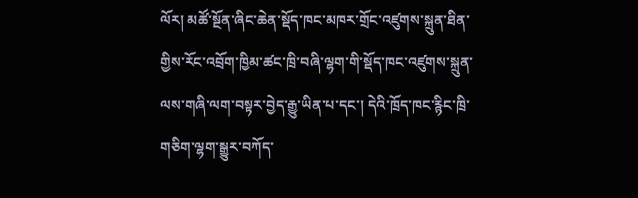ལོར། མཚོ་སྔོན་ཞིང་ཆེན་སྡོད་ཁང་མཁར་གྲོང་འཛུགས་སྐྲུན་ཐིན་གྱིས་རོང་འབྲོག་ཁྱིམ་ཚང་ཁྲི་བཞི་ལྷག་གི་སྡོད་ཁང་འཛུགས་སྐྲུན་ལས་གཞི་ལག་བསྟར་བྱེད་རྒྱུ་ཡིན་པ་དང་། དེའི་ཁྲོད་ཁང་རྙིང་ཁྲི་གཅིག་ལྷག་སྒྱུར་བཀོད་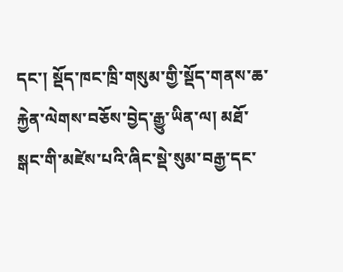དང་། སྡོད་ཁང་ཁྲི་གསུམ་གྱི་སྡོད་གནས་ཆ་རྐྱེན་ལེགས་བཅོས་བྱེད་རྒྱུ་ཡིན་ལ། མཐོ་སྒང་གི་མཛེས་པའི་ཞིང་སྡེ་སུམ་བརྒྱ་དང་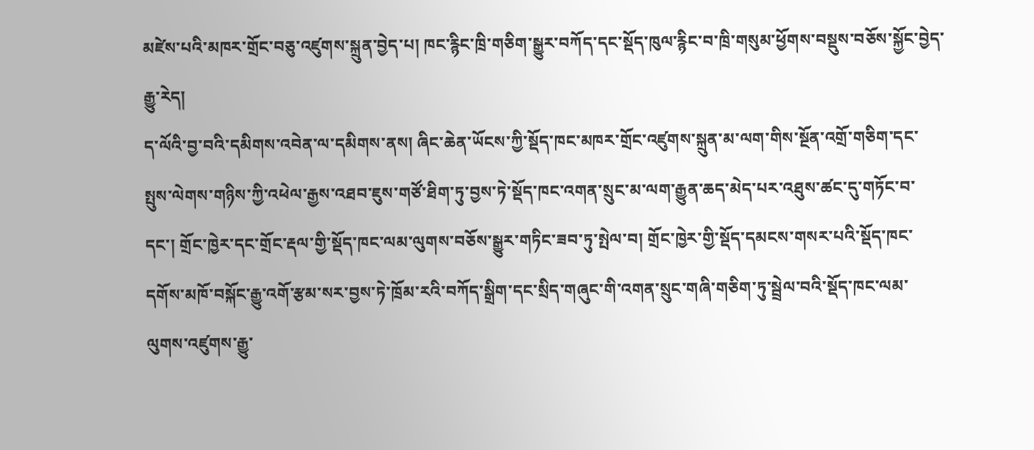མཛེས་པའི་མཁར་གྲོང་བཅུ་འཛུགས་སྐྲུན་བྱེད་པ། ཁང་རྙིང་ཁྲི་གཅིག་སྒྱུར་བཀོད་དང་སྡོད་ཁུལ་རྙིང་བ་ཁྲི་གསུམ་ཕྱོགས་བསྡུས་བཅོས་སྐྱོང་བྱེད་རྒྱུ་རེད།
ད་ལོའི་བྱ་བའི་དམིགས་འབེན་ལ་དམིགས་ནས། ཞིང་ཆེན་ཡོངས་ཀྱི་སྡོད་ཁང་མཁར་གྲོང་འཛུགས་སྐྲུན་མ་ལག་གིས་སྔོན་འགྲོ་གཅིག་དང་སྤུས་ལེགས་གཉིས་ཀྱི་འཕེལ་རྒྱས་འཐབ་ཇུས་གཙོ་ཐིག་ཏུ་བྱས་ཏེ་སྡོད་ཁང་འགན་སྲུང་མ་ལག་རྒྱུན་ཆད་མེད་པར་འཐུས་ཚང་དུ་གཏོང་བ་དང་། གྲོང་ཁྱེར་དང་གྲོང་རྡལ་གྱི་སྡོད་ཁང་ལམ་ལུགས་བཅོས་སྒྱུར་གཏིང་ཟབ་ཏུ་སྤེལ་བ། གྲོང་ཁྱེར་གྱི་སྡོད་དམངས་གསར་པའི་སྡོད་ཁང་དགོས་མཁོ་བསྐོང་རྒྱུ་འགོ་རྩམ་སར་བྱས་ཏེ་ཁྲོམ་རའི་བཀོད་སྒྲིག་དང་སྲིད་གཞུང་གི་འགན་སྲུང་གཞི་གཅིག་ཏུ་སྦྲེལ་བའི་སྡོད་ཁང་ལམ་ལུགས་འཛུགས་རྒྱུ་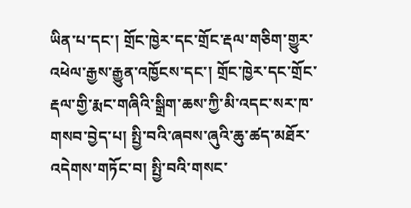ཡིན་པ་དང་། གྲོང་ཁྱེར་དང་གྲོང་རྡལ་གཅིག་གྱུར་འཕེལ་རྒྱས་རྒྱུན་འཁྱོངས་དང་། གྲོང་ཁྱེར་དང་གྲོང་རྡལ་གྱི་རྨང་གཞིའི་སྒྲིག་ཆས་ཀྱི་མི་འདང་སར་ཁ་གསབ་བྱེད་པ། སྤྱི་བའི་ཞབས་ཞུའི་ཆུ་ཚད་མཐོར་འདེགས་གཏོང་བ། སྤྱི་བའི་གསང་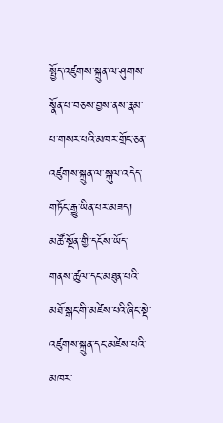སྤྱོད་འཛུགས་སྐྲུན་ལ་ཤུགས་སྣོན་པ་བཅས་བྱས་ནས་རྣམ་པ་གསར་པའི་མཁར་གྲོང་ཅན་འཛུགས་སྐྲུན་ལ་སྐུལ་འདེད་གཏོང་རྒྱུ་ཡིན་པར་མཟད། མཚོ་སྔོན་གྱི་དངོས་ཡོད་གནས་ཚུལ་དང་མཐུན་པའི་མཐོ་སྒང་གི་མཛེས་པའི་ཞིང་སྡེ་འཛུགས་སྐྲུན་དང་མཛེས་པའི་མཁར་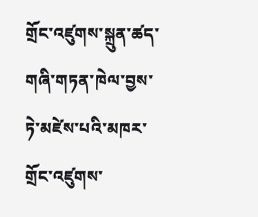གྲོང་འཛུགས་སྐྲུན་ཚད་གཞི་གཏན་ཁེལ་བྱས་ཏེ་མཛེས་པའི་མཁར་གྲོང་འཛུགས་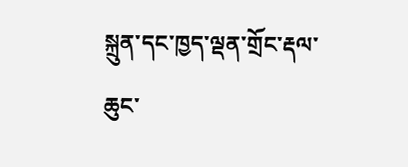སྐྲུན་དང་ཁྱད་ལྡན་གྲོང་རྡལ་ཆུང་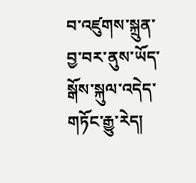བ་འཛུགས་སྐྲུན་བྱ་བར་ནུས་ཡོད་སྒོས་སྐུལ་འདེད་གཏོང་རྒྱུ་རེད།